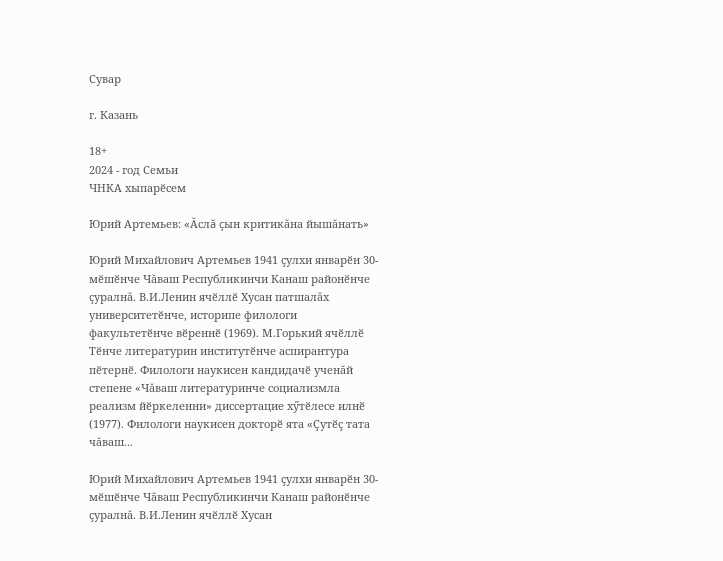Сувар

г. Казань

18+
2024 - год Семьи
ЧНКА хыпарӗсем

Юрий Артемьев: «Ăслă çын критикăна йышăнать»

Юрий Михайлович Артемьев 1941 çулхи январӗн 30-мӗшӗнче Чăваш Республикинчи Канаш районӗнче çуралнă. В.И.Ленин ячӗллӗ Хусан патшалăх университетӗнче, историпе филологи факультетӗнче вӗреннӗ (1969). М.Горький ячӗллӗ Тӗнче литературин институтӗнче аспирантура пӗтернӗ. Филологи наукисен кандидачӗ ученăй степене «Чăваш литературинче социализмла реализм йӗркеленни» диссертацие хӳтӗлесе илнӗ (1977). Филологи наукисен докторӗ ята «Çутӗç тата чăваш...

Юрий Михайлович Артемьев 1941 çулхи январӗн 30-мӗшӗнче Чăваш Республикинчи Канаш районӗнче çуралнă. В.И.Ленин ячӗллӗ Хусан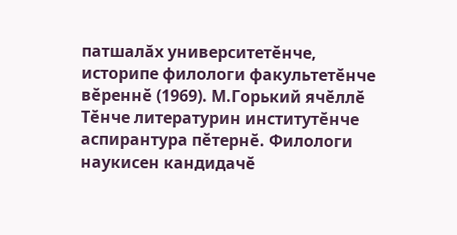патшалăх университетӗнче, историпе филологи факультетӗнче вӗреннӗ (1969). М.Горький ячӗллӗ Тӗнче литературин институтӗнче аспирантура пӗтернӗ. Филологи наукисен кандидачӗ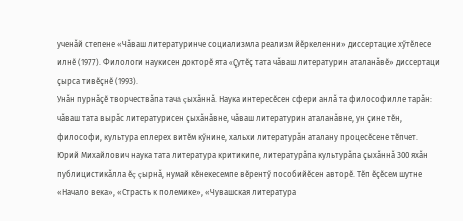ученăй степене «Чăваш литературинче социализмла реализм йӗркеленни» диссертацие хӳтӗлесе илнӗ (1977). Филологи наукисен докторӗ ята «Çутӗç тата чăваш литературин аталанăвӗ» диссертаци çырса тивӗçнӗ (1993).
Унăн пурнăçӗ творчествăпа тачă çыхăннă. Наука интересӗсен сфери анлă та философилле тарăн: чăваш тата вырăс литературисен çыхăнăвне, чăваш литературин аталанăвне, ун çине тӗн, философи, культура еплерех витӗм кӳнине, хальхи литературăн аталану процесӗсене тӗпчет.
Юрий Михайлович наука тата литература критикипе, литературăпа культурăпа çыхăннă 300 яхăн публицистикăлла ӗç çырнă, нумай кӗнекесемпе вӗрентӳ пособийӗсен авторӗ. Тӗп ӗçӗсем шутне «Начало века», «Страсть к полемике», «Чувашская литература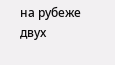на рубеже двух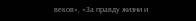веков», «За правду жизни и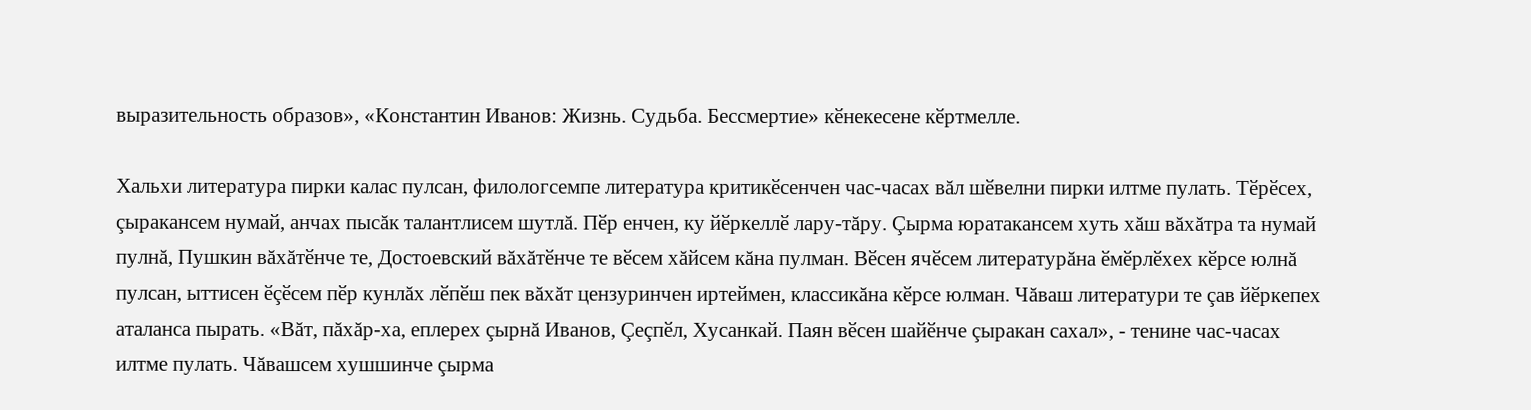выразительность образов», «Константин Иванов: Жизнь. Судьба. Бессмертие» кӗнекесене кӗртмелле.

Хальхи литература пирки калас пулсан, филологсемпе литература критикӗсенчен час-часах вăл шӗвелни пирки илтме пулать. Тӗрӗсех, çыракансем нумай, анчах пысăк талантлисем шутлă. Пӗр енчен, ку йӗркеллӗ лару-тăру. Çырма юратакансем хуть хăш вăхăтра та нумай пулнă, Пушкин вăхăтӗнче те, Достоевский вăхăтӗнче те вӗсем хăйсем кăна пулман. Вӗсен ячӗсем литературăна ӗмӗрлӗхех кӗрсе юлнă пулсан, ыттисен ӗçӗсем пӗр кунлăх лӗпӗш пек вăхăт цензуринчен иртеймен, классикăна кӗрсе юлман. Чăваш литератури те çав йӗркепех аталанса пырать. «Вăт, пăхăр-ха, еплерех çырнă Иванов, Çеçпӗл, Хусанкай. Паян вӗсен шайӗнче çыракан сахал», - тенине час-часах илтме пулать. Чăвашсем хушшинче çырма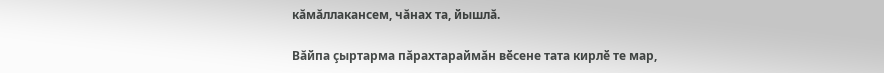кăмăллакансем, чăнах та, йышлă.

Вăйпа çыртарма пăрахтараймăн вӗсене тата кирлӗ те мар,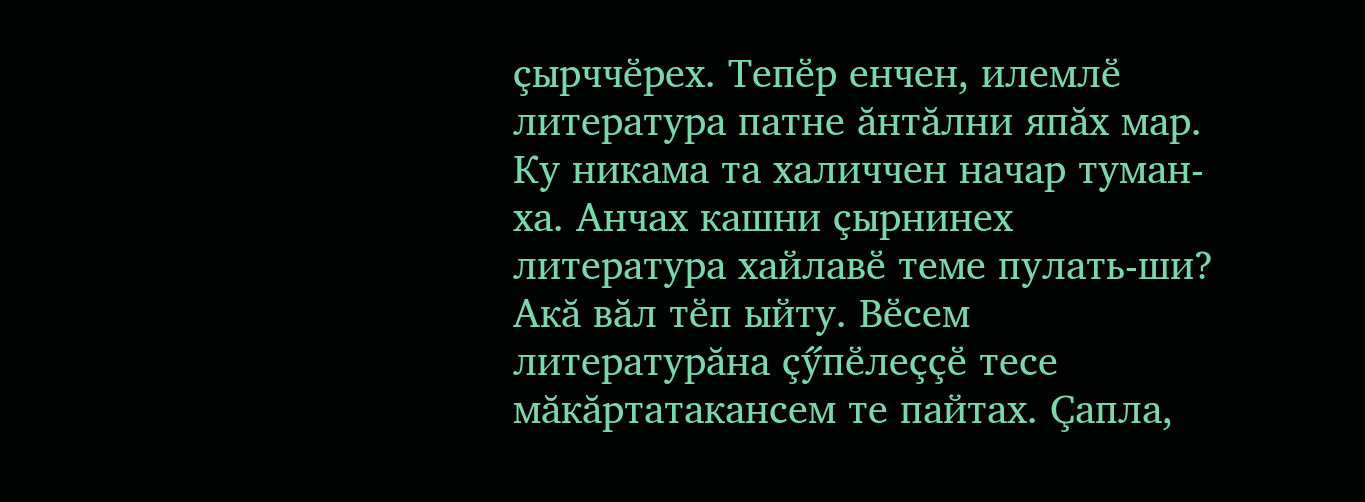çырччӗрех. Тепӗр енчен, илемлӗ литература патне ăнтăлни япăх мар. Ку никама та халиччен начар туман-ха. Анчах кашни çырнинех литература хайлавӗ теме пулать-ши? Акă вăл тӗп ыйту. Вӗсем литературăна çӳпӗлеççӗ тесе мăкăртатакансем те пайтах. Çапла,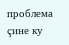проблема çине ку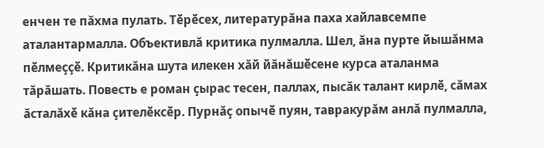енчен те пăхма пулать. Тӗрӗсех, литературăна паха хайлавсемпе аталантармалла. Объективлă критика пулмалла. Шел, ăна пурте йышăнма пӗлмеççӗ. Критикăна шута илекен хăй йăнăшӗсене курса аталанма тăрăшать. Повесть е роман çырас тесен, паллах, пысăк талант кирлӗ, сăмах ăсталăхӗ кăна çителӗксӗр. Пурнăç опычӗ пуян, тавракурăм анлă пулмалла,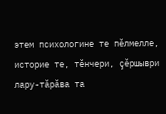этем психологине те пӗлмелле, историе те, тӗнчери, çӗршыври лару-тăрăва та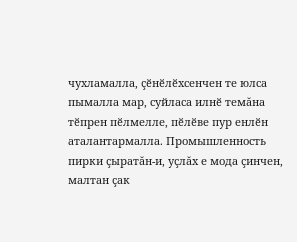чухламалла, çӗнӗлӗхсенчен те юлса пымалла мар, суйласа илнӗ темăна тӗпрен пӗлмелле, пӗлӗве пур енлӗн аталантармалла. Промышленность пирки çыратăн-и, уçлăх е мода çинчен, малтан çак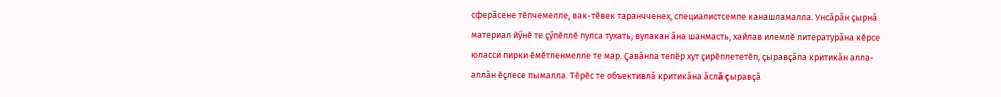сферăсене тӗпчемелле, вак-тӗвек таранчченех, специалистсемпе канашламалла. Унсăрăн çырнă материал йӳнӗ те çӳпӗллӗ пулса тухать, вулакан ăна шанмасть, хайлав илемлӗ литературăна кӗрсе юласси пирки ӗмӗтленмелле те мар. Çавăнпа тепӗр хут çирӗплететӗп, çыравçăпа критикăн алла-аллăн ӗçлесе пымалла. Тӗрӗс те объективлă критикăна ăслă çыравçă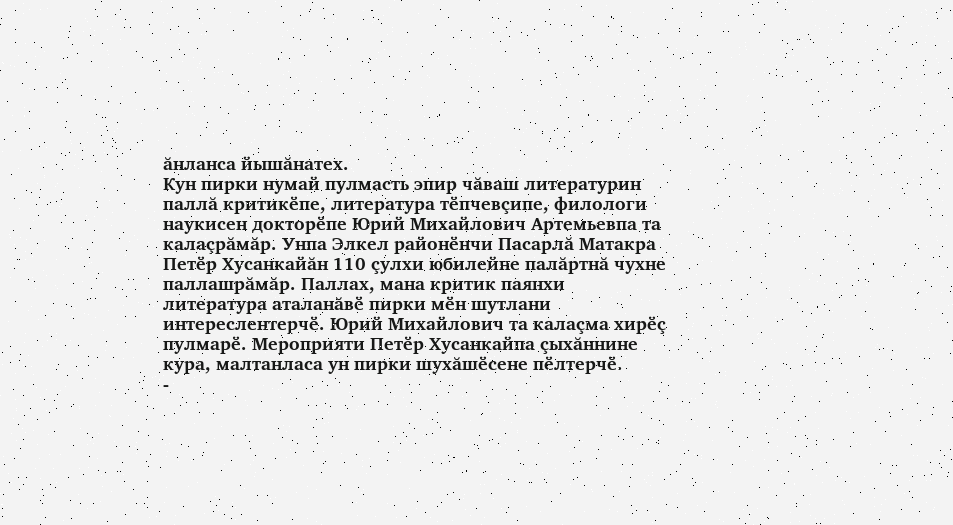ăнланса йышăнатех.
Кун пирки нумай пулмасть эпир чăваш литературин паллă критикӗпе, литература тӗпчевçипе, филологи наукисен докторӗпе Юрий Михайлович Артемьевпа та калаçрăмăр. Унпа Элкел районӗнчи Пасарлă Матакра Петӗр Хусанкайăн 110 çулхи юбилейне палăртнă чухне паллашрăмăр. Паллах, мана критик паянхи литература аталанăвӗ пирки мӗн шутлани интереслентерчӗ. Юрий Михайлович та калаçма хирӗç пулмарӗ. Мероприяти Петӗр Хусанкайпа çыхăннине кура, малтанласа ун пирки шухăшӗсене пӗлтерчӗ.
-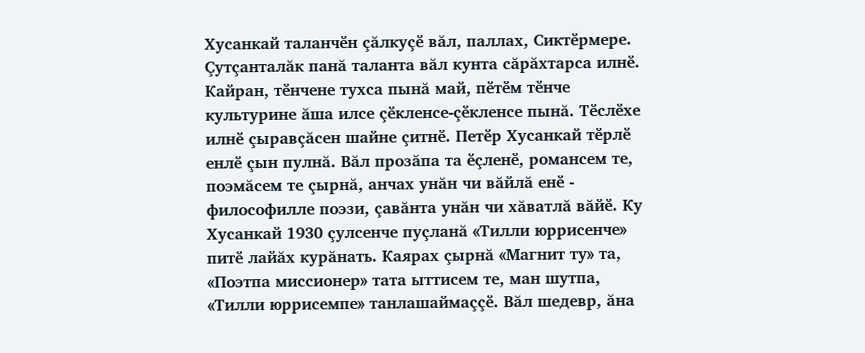Хусанкай таланчӗн çăлкуçӗ вăл, паллах, Сиктӗрмере. Çутçанталăк панă таланта вăл кунта сăрăхтарса илнӗ. Кайран, тӗнчене тухса пынă май, пӗтӗм тӗнче культурине ăша илсе çӗкленсе-çӗкленсе пынă. Тӗслӗхе илнӗ çыравçăсен шайне çитнӗ. Петӗр Хусанкай тӗрлӗ енлӗ çын пулнă. Вăл прозăпа та ӗçленӗ, романсем те, поэмăсем те çырнă, анчах унăн чи вăйлă енӗ - философилле поэзи, çавăнта унăн чи хăватлă вăйӗ. Ку Хусанкай 1930 çулсенче пуçланă «Тилли юррисенче» питӗ лайăх курăнать. Каярах çырнă «Магнит ту» та, «Поэтпа миссионер» тата ыттисем те, ман шутпа, «Тилли юррисемпе» танлашаймаççӗ. Вăл шедевр, ăна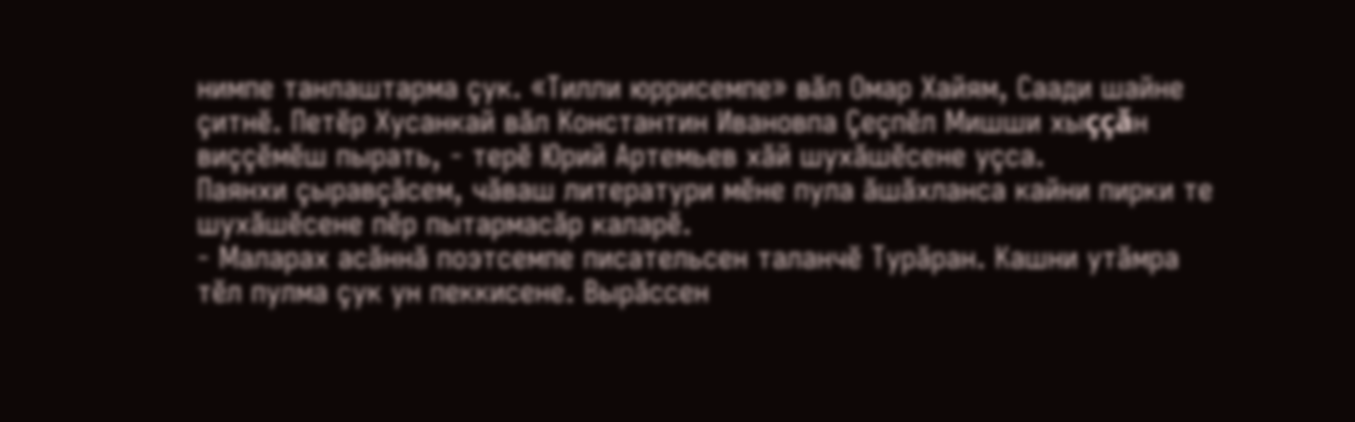нимпе танлаштарма çук. «Тилли юррисемпе» вăл Омар Хайям, Саади шайне çитнӗ. Петӗр Хусанкай вăл Константин Ивановпа Çеçпӗл Мишши хыççăн виççӗмӗш пырать, - терӗ Юрий Артемьев хăй шухăшӗсене уçса.
Паянхи çыравçăсем, чăваш литератури мӗне пула ăшăхланса кайни пирки те шухăшӗсене пӗр пытармасăр каларӗ.
- Маларах асăннă поэтсемпе писательсен таланчӗ Турăран. Кашни утăмра тӗл пулма çук ун пеккисене. Вырăссен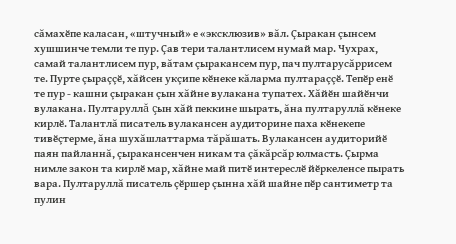сăмахӗпе каласан, «штучный» е «эксклюзив» вăл. Çыракан çынсем хушшинче темли те пур. Çав тери талантлисем нумай мар. Чухрах, самай талантлисем пур, вăтам çыракансем пур, пач пултарусăррисем те. Пурте çыраççӗ, хăйсен укçипе кӗнеке кăларма пултараççӗ. Тепӗр енӗ те пур - кашни çыракан çын хăйне вулакана тупатех. Хăйӗн шайӗнчи вулакана. Пултаруллă çын хăй пеккине шырать, ăна пултаруллă кӗнеке кирлӗ. Талантлă писатель вулакансен аудиторине паха кӗнекепе тивӗçтерме, ăна шухăшлаттарма тăрăшать. Вулакансен аудиторийӗ паян пайланнă, çыракансенчен никам та çăкăрсăр юлмасть. Çырма нимле закон та кирлӗ мар, хăйне май питӗ интереслӗ йӗркеленсе пырать вара. Пултаруллă писатель çӗршер çынна хăй шайне пӗр сантиметр та пулин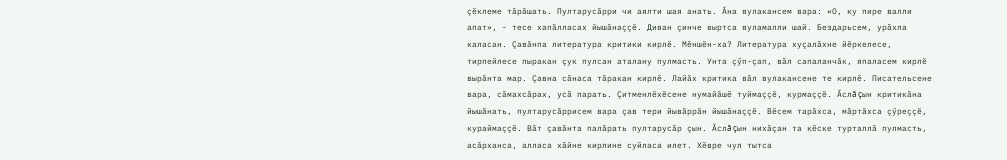çӗклеме тăрăшать. Пултарусăрри чи аялти шая анать. Ăна вулакансем вара: «О, ку пире валли апат», - тесе хапăлласах йышăнаççӗ. Диван çинче выртса вуламалли шай. Бездарьсем, урăхла каласан. Çавăнпа литература критики кирлӗ. Мӗншӗн-ха? Литература хуçалăхне йӗркелесе, тирпейлесе пыракан çук пулсан аталану пулмасть. Унта çӳп-çап, вăл сапаланчăк, япаласем кирлӗ вырăнта мар. Çавна сăнаса тăракан кирлӗ. Лайăх критика вăл вулакансене те кирлӗ. Писательсене вара, сăмахсăрах, усă парать. Çитменлӗхӗсене нумайăшӗ туймаççӗ, курмаççӗ. Ăслă çын критикăна йышăнать, пултарусăррисем вара çав тери йывăррăн йышăнаççӗ. Вӗсем тарăхса, мăртăхса çӳреççӗ, кураймаççӗ. Вăт çавăнта палăрать пултарусăр çын. Ăслă çын нихăçан та кӗске турталлă пулмасть, асăрханса, алласа хăйне кирлине суйласа илет. Хӗвре чул тытса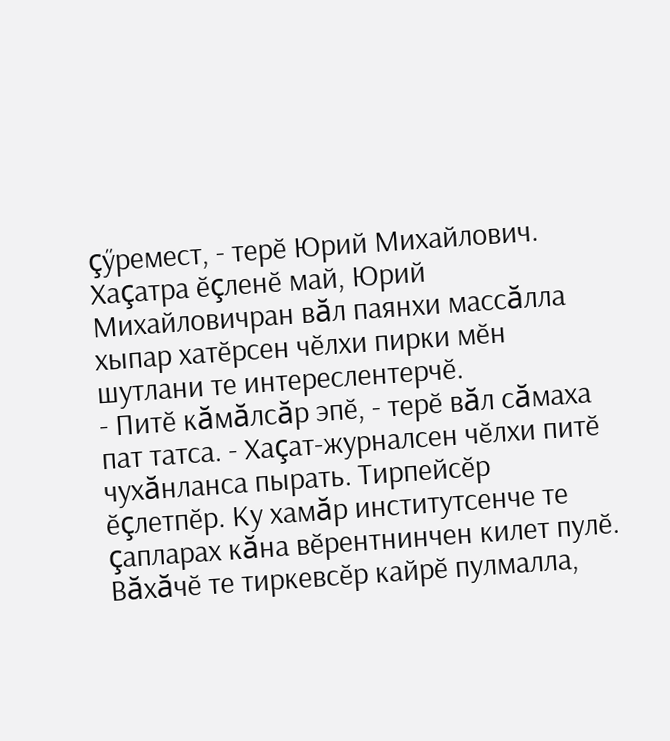çӳремест, - терӗ Юрий Михайлович.
Хаçатра ӗçленӗ май, Юрий Михайловичран вăл паянхи массăлла хыпар хатӗрсен чӗлхи пирки мӗн шутлани те интереслентерчӗ.
- Питӗ кăмăлсăр эпӗ, - терӗ вăл сăмаха пат татса. - Хаçат-журналсен чӗлхи питӗ чухăнланса пырать. Тирпейсӗр ӗçлетпӗр. Ку хамăр институтсенче те çапларах кăна вӗрентнинчен килет пулӗ. Вăхăчӗ те тиркевсӗр кайрӗ пулмалла,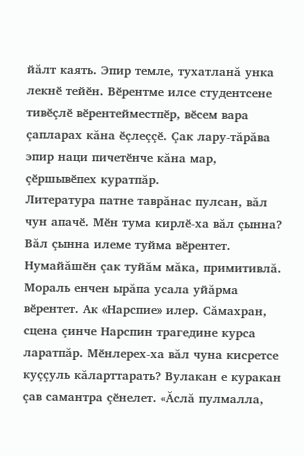йăлт каять. Эпир темле, тухатланă унка лекнӗ тейӗн. Вӗрентме илсе студентсене тивӗçлӗ вӗрентейместпӗр, вӗсем вара çапларах кăна ӗçлеççӗ. Çак лару-тăрăва эпир наци пичетӗнче кăна мар, çӗршывӗпех куратпăр.
Литература патне таврăнас пулсан, вăл чун апачӗ. Мӗн тума кирлӗ-ха вăл çынна? Вăл çынна илеме туйма вӗрентет. Нумайăшӗн çак туйăм мăка, примитивлă. Мораль енчен ырăпа усала уйăрма вӗрентет. Ак «Нарспие» илер. Сăмахран, сцена çинче Нарспин трагедине курса ларатпăр. Мӗнлерех-ха вăл чуна кисретсе куççуль кăларттарать? Вулакан е куракан çав самантра çӗнелет. «Ăслă пулмалла,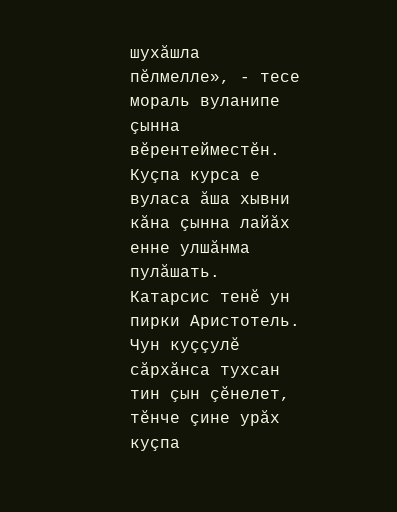шухăшла пӗлмелле», - тесе мораль вуланипе çынна вӗрентейместӗн. Куçпа курса е вуласа ăша хывни кăна çынна лайăх енне улшăнма пулăшать. Катарсис тенӗ ун пирки Аристотель. Чун куççулӗ сăрхăнса тухсан тин çын çӗнелет, тӗнче çине урăх куçпа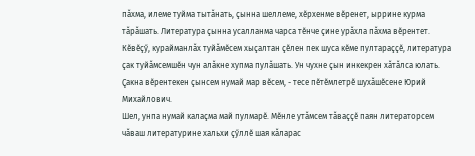пăхма, илеме туйма тытăнать, çынна шеллеме, хӗрхенме вӗренет, ыррине курма тăрăшать. Литература çынна усалланма чарса тӗнче çине урăхла пăхма вӗрентет. Кӗвӗçӳ, курайманлăх туйăмӗсем хыçалтан çӗлен пек шуса кӗме пултараççӗ, литература çак туйăмсемшӗн чун алăкне хупма пулăшать. Ун чухне çын инкекрен хăтăлса юлать. Çакна вӗрентекен çынсем нумай мар вӗсем, - тесе пӗтӗмлетрӗ шухăшӗсене Юрий Михайлович.
Шел, унпа нумай калаçма май пулмарӗ. Мӗнле утăмсем тăваççӗ паян литераторсем чăваш литературине хальхи çӳллӗ шая кăларас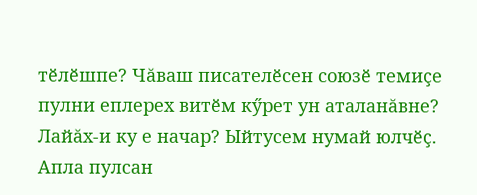тӗлӗшпе? Чăваш писателӗсен союзӗ темиçе пулни еплерех витӗм кӳрет ун аталанăвне? Лайăх-и ку е начар? Ыйтусем нумай юлчӗç. Апла пулсан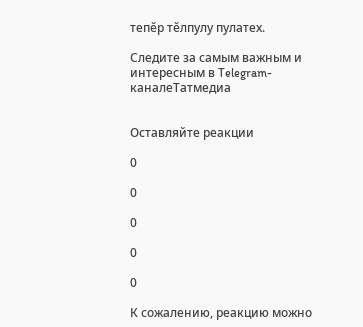тепӗр тӗлпулу пулатех.

Следите за самым важным и интересным в Telegram-каналеТатмедиа


Оставляйте реакции

0

0

0

0

0

К сожалению, реакцию можно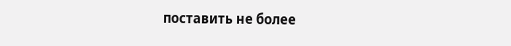поставить не более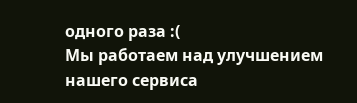одного раза :(
Мы работаем над улучшением нашего сервиса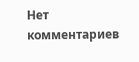Нет комментариев